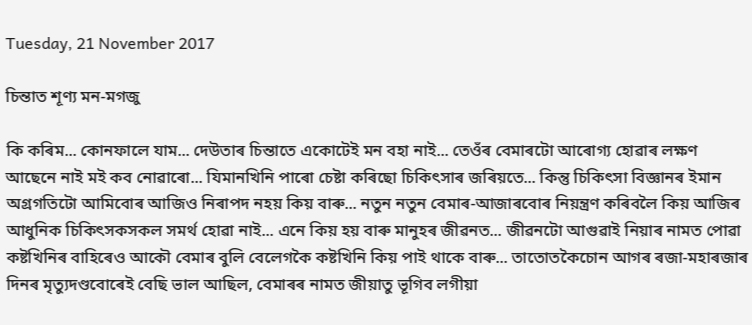Tuesday, 21 November 2017

চিন্তাত শূণ্য মন-মগজু

কি কৰিম... কোনফালে যাম... দেউতাৰ চিন্তাতে একোটেই মন বহা নাই... তেওঁৰ বেমাৰটো আৰোগ্য হোৱাৰ লক্ষণ আছেনে নাই মই কব নোৱাৰো... যিমানখিনি পাৰো চেষ্টা কৰিছো চিকিৎসাৰ জৰিয়তে... কিন্তু চিকিৎসা বিজ্ঞানৰ ইমান অগ্ৰগতিটো আমিবোৰ আজিও নিৰাপদ নহয় কিয় বাৰু... নতুন নতুন বেমাৰ-আজাৰবোৰ নিয়ন্ত্ৰণ কৰিবলৈ কিয় আজিৰ আধুনিক চিকিৎসকসকল সমৰ্থ হোৱা নাই... এনে কিয় হয় বাৰু মানুহৰ জীৱনত... জীৱনটো আগুৱাই নিয়াৰ নামত পোৱা কষ্টখিনিৰ বাহিৰেও আকৌ বেমাৰ বুলি বেলেগকৈ কষ্টখিনি কিয় পাই থাকে বাৰু... তাতোতকৈচোন আগৰ ৰজা-মহাৰজাৰ দিনৰ মৃত্যুদণ্ডবোৰেই বেছি ভাল আছিল, বেমাৰৰ নামত জীয়াতু ভূগিব লগীয়া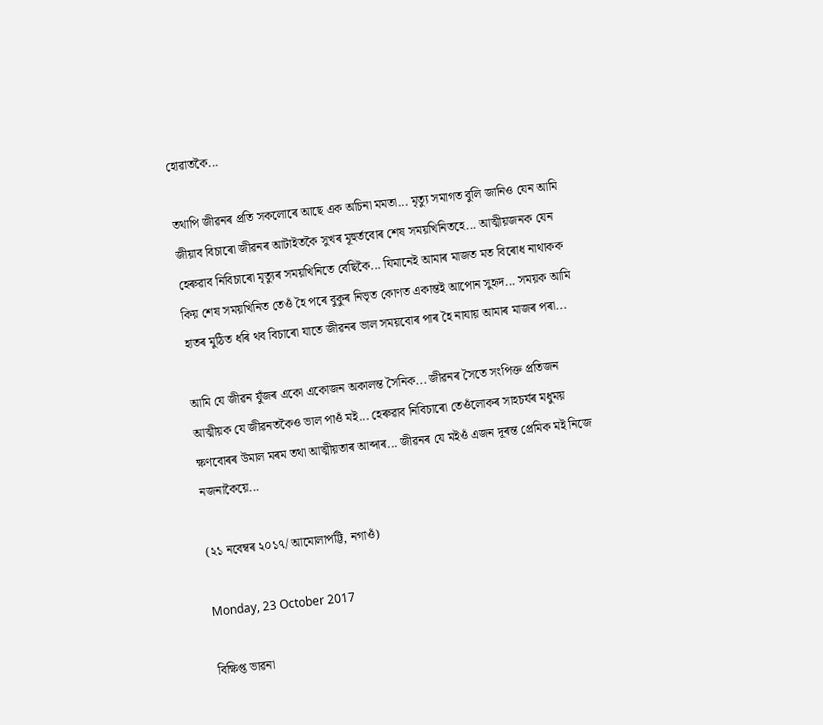হোৱাতকৈ...

তথাপি জীৱনৰ প্ৰতি সকলোৰে আছে এক অচিনা মমতা... মৃত্যু সমাগত বুলি জানিও যেন আমি জীয়াব বিচাৰো জীৱনৰ আটাইতকৈ সুখৰ মূহুৰ্তবোৰ শেষ সময়খিনিতহে... আত্মীয়জনক যেন হেৰুৱাব নিবিচাৰো মৃত্যুৰ সময়খিনিতে বেছিকৈ... যিমানেই আমাৰ মাজত মত বিৰোধ নাথাকক কিয় শেষ সময়খিনিত তেওঁ হৈ পৰে বুকুৰ নিভৃত কোণত একান্তই আপোন সুহৃদ... সময়ক আমি হাতৰ মুঠিত ধৰি থব বিচাৰো যাতে জীৱনৰ ভাল সময়বোৰ পাৰ হৈ নাযায় আমাৰ মাজৰ পৰা...

আমি যে জীৱন যুঁজৰ একো একোজন অকালন্ত সৈনিক... জীৱনৰ সৈতে সংপিক্ত প্ৰতিজন আত্মীয়ক যে জীৱনতকৈও ভাল পাওঁ মই... হেৰুৱাব নিবিচাৰো তেওঁলোকৰ সাহচৰ্যৰ মধুময় ক্ষণবোৰৰ উমাল মৰম তথা আত্মীয়তাৰ আব্দাৰ... জীৱনৰ যে মইওঁ এজন দূৰন্ত প্ৰেমিক মই নিজে নজনাকৈয়ে...

(২১ নবেম্বৰ ২০১৭/ আমোলাপট্টি, নগাওঁ)

Monday, 23 October 2017

বিক্ষিপ্ত ভাৱনা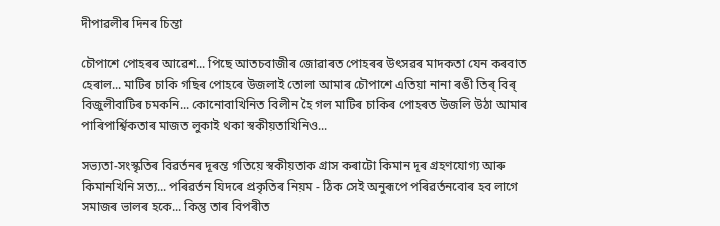দীপাৱলীৰ দিনৰ চিন্তা

চৌপাশে পোহৰৰ আৱেশ... পিছে আতচবাজীৰ জোৱাৰত পোহৰৰ উৎসৱৰ মাদকতা যেন কৰবাত হেৰাল... মাটিৰ চাকি গছিৰ পোহৰে উজলাই তোলা আমাৰ চৌপাশে এতিয়া নানা ৰঙী তিৰ্ বিৰ্ বিজুলীবাটিৰ চমকনি... কোনোবাখিনিত বিলীন হৈ গল মাটিৰ চাকিৰ পোহৰত উজলি উঠা আমাৰ পাৰিপাৰ্শ্বিকতাৰ মাজত লুকাই থকা স্বকীয়তাখিনিও...

সভ্যতা-সংস্কৃতিৰ বিৱৰ্তনৰ দূৰন্ত গতিয়ে স্বকীয়তাক গ্ৰাস কৰাটো কিমান দূৰ গ্ৰহণযোগ্য আৰু কিমানখিনি সত্য... পৰিৱৰ্তন যিদৰে প্ৰকৃতিৰ নিয়ম - ঠিক সেই অনুৰূপে পৰিৱৰ্তনবোৰ হব লাগে সমাজৰ ভালৰ হকে... কিন্তু তাৰ বিপৰীত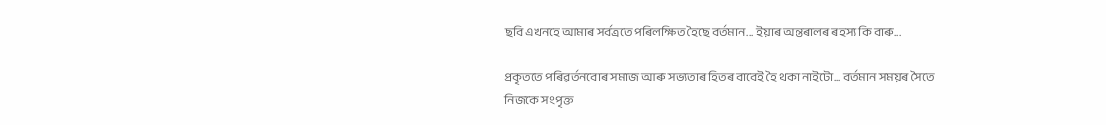ছবি এখনহে আমাৰ সৰ্বত্ৰতে পৰিলক্ষিত হৈছে বৰ্তমান... ইয়াৰ অন্তৰালৰ ৰহস্য কি বাৰু...

প্ৰকৃততে পৰিৱৰ্তনবোৰ সমাজ আৰু সভ্যতাৰ হিতৰ বাবেই হৈ থকা নাইটো... বৰ্তমান সময়ৰ সৈতে নিজকে সংপৃক্ত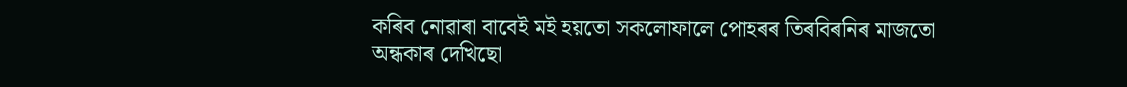কৰিব নোৱাৰা বাবেই মই হয়তো সকলোফালে পোহৰৰ তিৰবিৰনিৰ মাজতো অন্ধকাৰ দেখিছো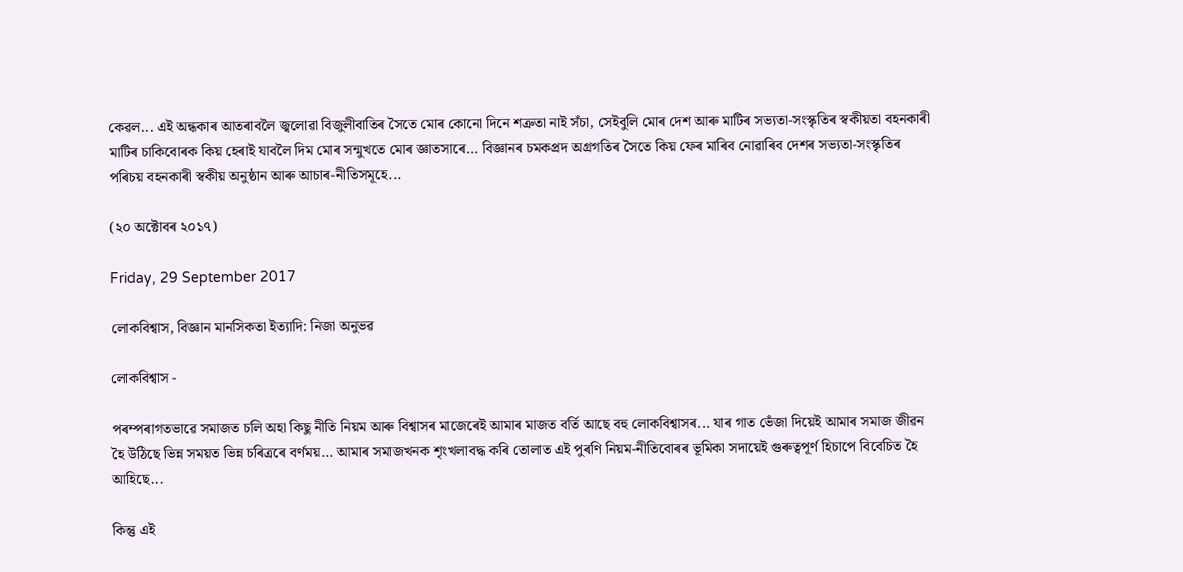কেৱল... এই অন্ধকাৰ আতৰাবলৈ জ্বলোৱা বিজুলীবাতিৰ সৈতে মোৰ কোনো দিনে শত্ৰুতা নাই সঁচা, সেইবুলি মোৰ দেশ আৰু মাটিৰ সভ্যতা-সংস্কৃতিৰ স্বকীয়তা বহনকাৰী মাটিৰ চাকিবোৰক কিয় হেৰাই যাবলৈ দিম মোৰ সন্মুখতে মোৰ জ্ঞাতসাৰে... বিজ্ঞানৰ চমকপ্ৰদ অগ্ৰগতিৰ সৈতে কিয় ফেৰ মাৰিব নোৱাৰিব দেশৰ সভ্যতা-সংস্কৃতিৰ পৰিচয় বহনকাৰী স্বকীয় অনুষ্ঠান আৰু আচাৰ-নীতিসমূহে...

(২০ অক্টোবৰ ২০১৭)

Friday, 29 September 2017

লোকবিশ্বাস, বিজ্ঞান মানসিকতা ইত্যাদি: নিজা অনুভৱ

লোকবিশ্বাস -

পৰম্পৰাগতভাৱে সমাজত চলি অহা কিছু নীতি নিয়ম আৰু বিশ্বাসৰ মাজেৰেই আমাৰ মাজত বৰ্তি আছে বহু লোকবিশ্বাসৰ... যাৰ গাত ভেঁজা দিয়েই আমাৰ সমাজ জীৱন হৈ উঠিছে ভিন্ন সময়ত ভিন্ন চৰিত্ৰৰে বৰ্ণময়... আমাৰ সমাজখনক শৃংখলাবদ্ধ কৰি তোলাত এই পুৰণি নিয়ম-নীতিবোৰৰ ভূমিকা সদায়েই গুৰুত্বপূৰ্ণ হিচাপে বিবেচিত হৈ আহিছে...

কিন্তু এই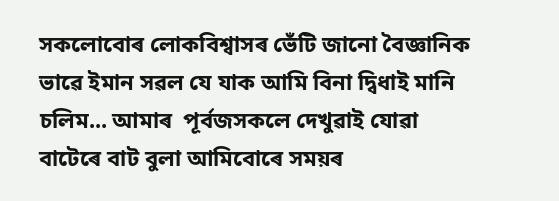সকলোবোৰ লোকবিশ্বাসৰ ভেঁটি জানো বৈজ্ঞানিক ভাৱে ইমান সৱল যে যাক আমি বিনা দ্বিধাই মানি চলিম... আমাৰ  পূৰ্বজসকলে দেখুৱাই যোৱা বাটেৰে বাট বুলা আমিবোৰে সময়ৰ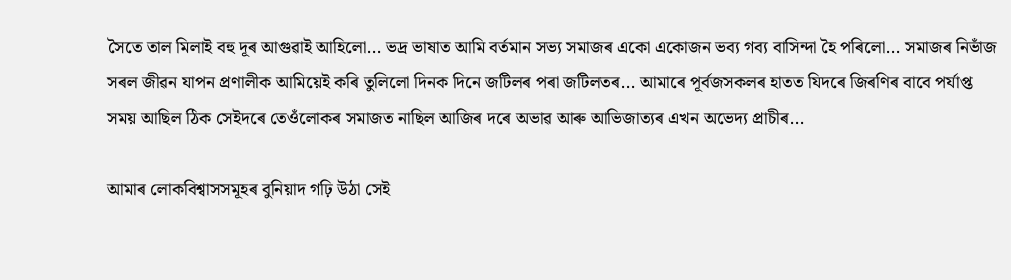সৈতে তাল মিলাই বহু দূৰ আগুৱাই আহিলো... ভদ্ৰ ভাষাত আমি বৰ্তমান সভ্য সমাজৰ একো একোজন ভব্য গব্য বাসিন্দা হৈ পৰিলো... সমাজৰ নিভাঁজ সৰল জীৱন যাপন প্ৰণালীক আমিয়েই কৰি তুলিলো দিনক দিনে জটিলৰ পৰা জটিলতৰ... আমাৰে পূৰ্বজসকলৰ হাতত যিদৰে জিৰণিৰ বাবে পৰ্যাপ্ত সময় আছিল ঠিক সেইদৰে তেওঁলোকৰ সমাজত নাছিল আজিৰ দৰে অভাৱ আৰু আভিজাত্যৰ এখন অভেদ্য প্ৰাচীৰ...

আমাৰ লোকবিশ্বাসসমূহৰ বুনিয়াদ গঢ়ি উঠা সেই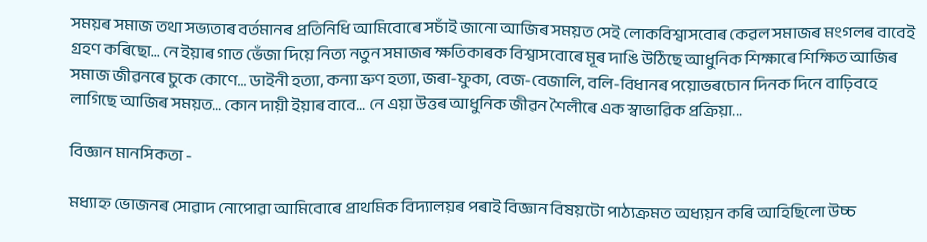সময়ৰ সমাজ তথা সভ্যতাৰ বৰ্তমানৰ প্ৰতিনিধি আমিবোৰে সচাঁই জানো আজিৰ সময়ত সেই লোকবিশ্বাসবোৰ কেৱল সমাজৰ মংগলৰ বাবেই গ্ৰহণ কৰিছো... নে ইয়াৰ গাত ভেঁজা দিয়ে নিত্য নতুন সমাজৰ ক্ষতিকাৰক বিশ্বাসবোৰে মূৰ দাঙি উঠিছে আধুনিক শিক্ষাৰে শিক্ষিত আজিৰ সমাজ জীৱনৰে চুকে কোণে... ডাইনী হত্যা, কন্যা ভ্ৰুণ হত্যা, জৰা-ফুকা, বেজ-বেজালি, বলি-বিধানৰ পয়োভৰচোন দিনক দিনে বাঢ়িবহে লাগিছে আজিৰ সময়ত... কোন দায়ী ইয়াৰ বাবে... নে এয়া উত্তৰ আধুনিক জীৱন শৈলীৰে এক স্বাভাৱিক প্ৰক্ৰিয়া...

বিজ্ঞান মানসিকতা -

মধ্যাহ্ন ভোজনৰ সোৱাদ নোপোৱা আমিবোৰে প্ৰাথমিক বিদ্যালয়ৰ পৰাই বিজ্ঞান বিষয়টো পাঠ্যক্ৰমত অধ্যয়ন কৰি আহিছিলো উচ্চ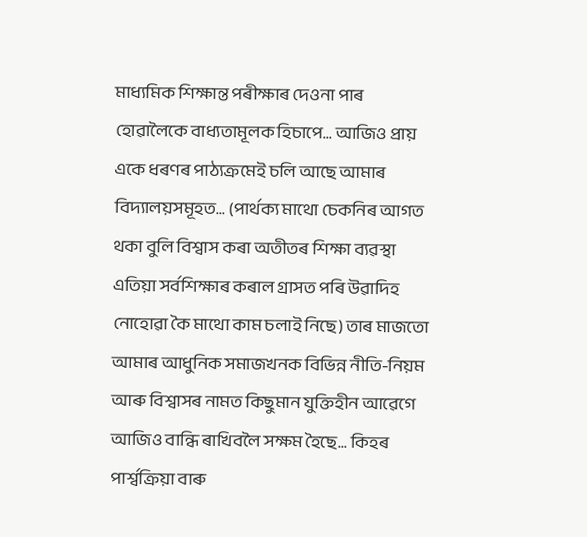মাধ্যমিক শিক্ষান্ত পৰীক্ষাৰ দেওনা পাৰ হোৱালৈকে বাধ্যতামূলক হিচাপে... আজিও প্ৰায় একে ধৰণৰ পাঠ্যক্ৰমেই চলি আছে আমাৰ বিদ্যালয়সমূহত... (পাৰ্থক্য মাথো চেকনিৰ আগত থকা বুলি বিশ্বাস কৰা অতীতৰ শিক্ষা ব্যৱস্থা এতিয়া সৰ্বশিক্ষাৰ কৰাল গ্ৰাসত পৰি উৱাদিহ নোহোৱা কৈ মাথো কাম চলাই নিছে) তাৰ মাজতো আমাৰ আধুনিক সমাজখনক বিভিন্ন নীতি-নিয়ম আৰু বিশ্বাসৰ নামত কিছুমান যুক্তিহীন আৱেগে আজিও বান্ধি ৰাখিবলৈ সক্ষম হৈছে... কিহৰ পাৰ্শ্বক্ৰিয়া বাৰু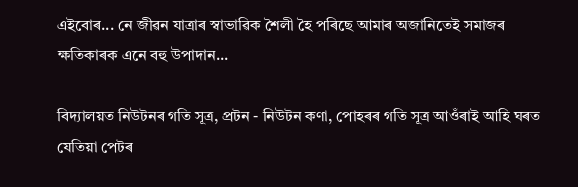এইবোৰ... নে জীৱন যাত্ৰাৰ স্বাভাৱিক শৈলী হৈ পৰিছে আমাৰ অজানিতেই সমাজৰ ক্ষতিকাৰক এনে বহু উপাদান...

বিদ্যালয়ত নিউটনৰ গতি সূত্ৰ, প্ৰটন - নিউটন কণা, পোহৰৰ গতি সূত্ৰ আওঁৰাই আহি ঘৰত যেতিয়া পেটৰ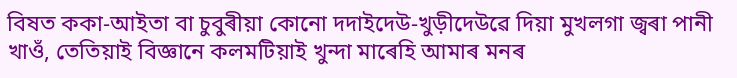বিষত ককা-আইতা বা চুবুৰীয়া কোনো দদাইদেউ-খুড়ীদেউৱে দিয়া মুখলগা জ্বৰা পানী খাওঁ, তেতিয়াই বিজ্ঞানে কলমটিয়াই খুন্দা মাৰেহি আমাৰ মনৰ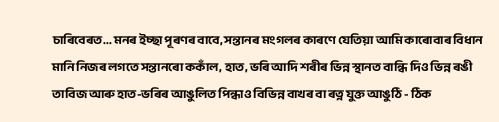চাৰিবেৰত... মনৰ ইচ্ছা পূৰণৰ বাবে, সন্তানৰ মংগলৰ কাৰণে যেতিয়া আমি কাৰোবাৰ বিধান মানি নিজৰ লগতে সন্তানৰো ককাঁল, হাত, ভৰি আদি শৰীৰ ভিন্ন স্থানত বান্ধি দিও ভিন্ন ৰঙী তাবিজ আৰু হাত-ভৰিৰ আঙুলিত পিন্ধাও বিভিন্ন বাখৰ বা ৰত্ন যুক্ত আঙুঠি - ঠিক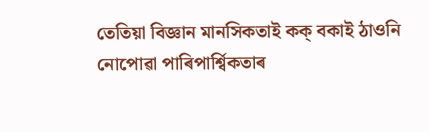তেতিয়া বিজ্ঞান মানসিকতাই কক্ বকাই ঠাওনি নোপোৱা পাৰিপাৰ্শ্বিকতাৰ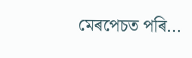মেৰপেচত পৰি...